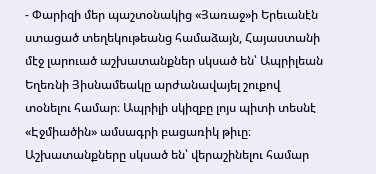- Փարիզի մեր պաշտօնակից «Յառաջ»ի Երեւանէն ստացած տեղեկութեանց համաձայն, Հայաստանի մէջ լարուած աշխատանքներ սկսած են՝ Ապրիլեան Եղեռնի Յիսնամեակը արժանավայել շուքով տօնելու համար։ Ապրիլի սկիզբը լոյս պիտի տեսնէ «Էջմիածին» ամսագրի բացառիկ թիւը։ Աշխատանքները սկսած են՝ վերաշինելու համար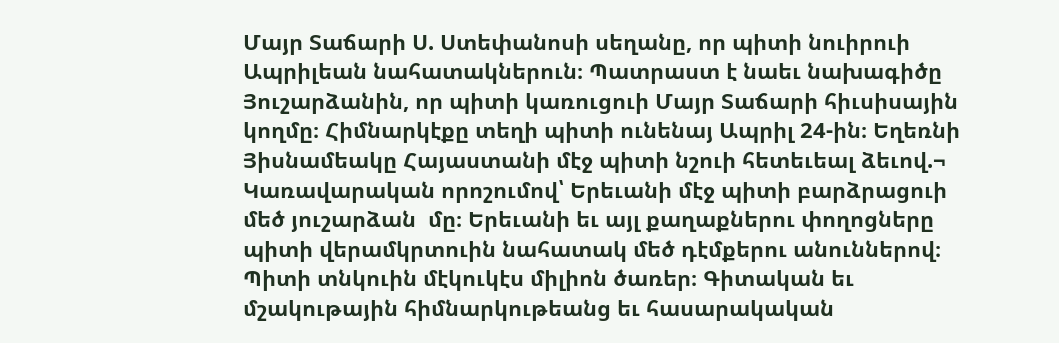Մայր Տաճարի Ս. Ստեփանոսի սեղանը, որ պիտի նուիրուի Ապրիլեան նահատակներուն։ Պատրաստ է նաեւ նախագիծը Յուշարձանին, որ պիտի կառուցուի Մայր Տաճարի հիւսիսային կողմը։ Հիմնարկէքը տեղի պիտի ունենայ Ապրիլ 24-ին։ Եղեռնի Յիսնամեակը Հայաստանի մէջ պիտի նշուի հետեւեալ ձեւով.¬ Կառավարական որոշումով՝ Երեւանի մէջ պիտի բարձրացուի մեծ յուշարձան  մը։ Երեւանի եւ այլ քաղաքներու փողոցները պիտի վերամկրտուին նահատակ մեծ դէմքերու անուններով։ Պիտի տնկուին մէկուկէս միլիոն ծառեր։ Գիտական եւ մշակութային հիմնարկութեանց եւ հասարակական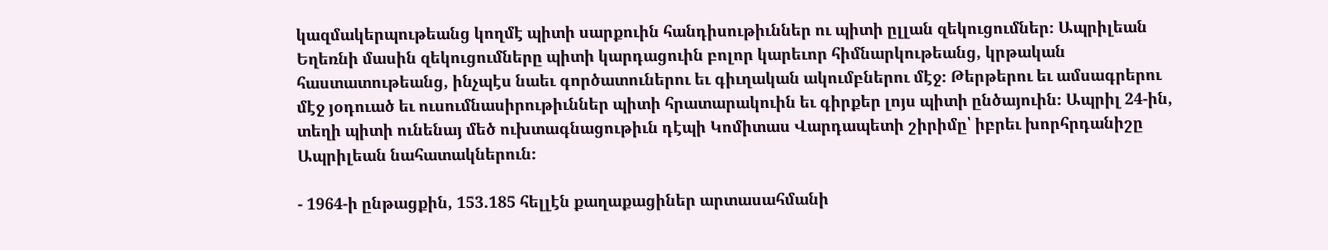կազմակերպութեանց կողմէ պիտի սարքուին հանդիսութիւններ ու պիտի ըլլան զեկուցումներ։ Ապրիլեան Եղեռնի մասին զեկուցումները պիտի կարդացուին բոլոր կարեւոր հիմնարկութեանց, կրթական հաստատութեանց, ինչպէս նաեւ գործատուներու եւ գիւղական ակումբներու մէջ։ Թերթերու եւ ամսագրերու մէջ յօդուած եւ ուսումնասիրութիւններ պիտի հրատարակուին եւ գիրքեր լոյս պիտի ընծայուին։ Ապրիլ 24-ին, տեղի պիտի ունենայ մեծ ուխտագնացութիւն դէպի Կոմիտաս Վարդապետի շիրիմը՝ իբրեւ խորհրդանիշը Ապրիլեան նահատակներուն։

- 1964-ի ընթացքին, 153.185 հելլէն քաղաքացիներ արտասահմանի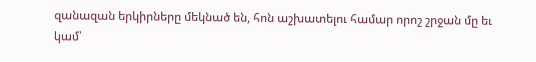զանազան երկիրները մեկնած են, հոն աշխատելու համար որոշ շրջան մը եւ կամ՝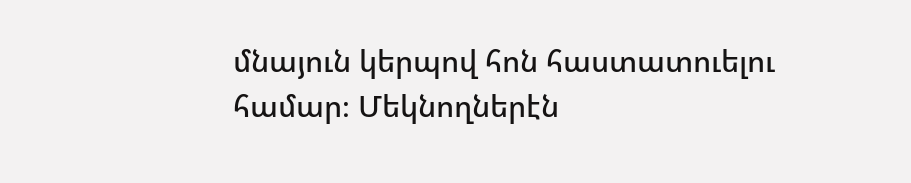մնայուն կերպով հոն հաստատուելու համար։ Մեկնողներէն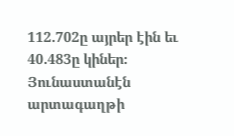112.702ը այրեր էին եւ 40.483ը կիներ։ Յունաստանէն արտագաղթի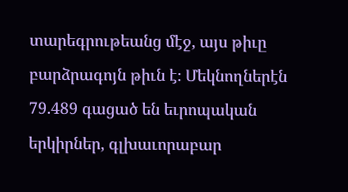տարեգրութեանց մէջ, այս թիւը բարձրագոյն թիւն է։ Մեկնողներէն 79.489 գացած են եւրոպական երկիրներ, գլխաւորաբար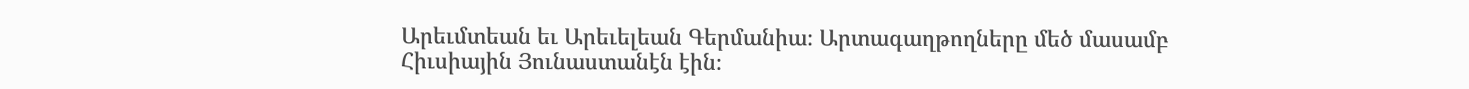Արեւմտեան եւ Արեւելեան Գերմանիա։ Արտագաղթողները մեծ մասամբ Հիւսիային Յունաստանէն էին։